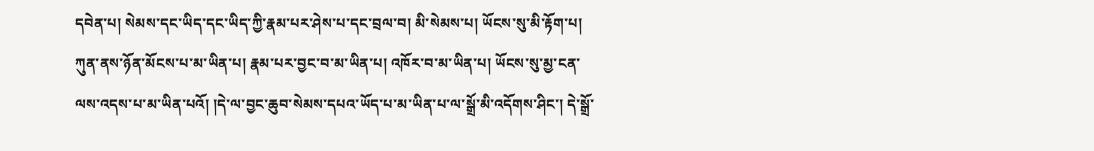དབེན་པ། སེམས་དང་ཡིད་དང་ཡིད་ཀྱི་རྣམ་པར་ཤེས་པ་དང་བྲལ་བ། མི་སེམས་པ། ཡོངས་སུ་མི་རྟོག་པ། ཀུན་ནས་ཉོན་མོངས་པ་མ་ཡིན་པ། རྣམ་པར་བྱང་བ་མ་ཡིན་པ། འཁོར་བ་མ་ཡིན་པ། ཡོངས་སུ་མྱ་ངན་ལས་འདས་པ་མ་ཡིན་པའོ། །དེ་ལ་བྱང་ཆུབ་སེམས་དཔའ་ཡོད་པ་མ་ཡིན་པ་ལ་སྒྲོ་མི་འདོགས་ཤིང་། དེ་སྒྲོ་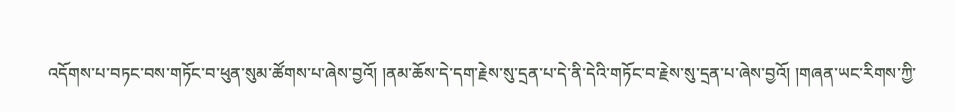འདོགས་པ་བཏང་བས་གཏོང་བ་ཕུན་སུམ་ཚོགས་པ་ཞེས་བྱའོ། །ནམ་ཆོས་དེ་དག་རྗེས་སུ་དྲན་པ་དེ་ནི་དེའི་གཏོང་བ་རྗེས་སུ་དྲན་པ་ཞེས་བྱའོ། །གཞན་ཡང་རིགས་ཀྱི་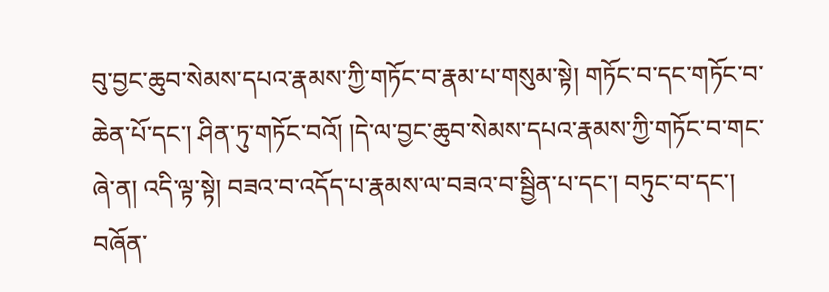བུ་བྱང་ཆུབ་སེམས་དཔའ་རྣམས་ཀྱི་གཏོང་བ་རྣམ་པ་གསུམ་སྟེ། གཏོང་བ་དང་གཏོང་བ་ཆེན་པོ་དང་། ཤིན་ཏུ་གཏོང་བའོ། །དེ་ལ་བྱང་ཆུབ་སེམས་དཔའ་རྣམས་ཀྱི་གཏོང་བ་གང་ཞེ་ན། འདི་ལྟ་སྟེ། བཟའ་བ་འདོད་པ་རྣམས་ལ་བཟའ་བ་སྦྱིན་པ་དང་། བཏུང་བ་དང་། བཞོན་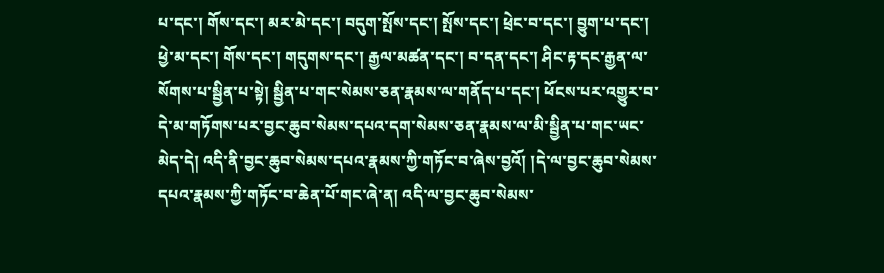པ་དང་། གོས་དང་། མར་མེ་དང་། བདུག་སྤོས་དང་། སྤོས་དང་། ཕྲེང་བ་དང་། བྱུག་པ་དང་། ཕྱེ་མ་དང་། གོས་དང་། གདུགས་དང་། རྒྱལ་མཚན་དང་། བ་དན་དང་། ཤིང་རྟ་དང་རྒྱན་ལ་སོགས་པ་སྦྱིན་པ་སྟེ། སྦྱིན་པ་གང་སེམས་ཅན་རྣམས་ལ་གནོད་པ་དང་། ཕོངས་པར་འགྱུར་བ་དེ་མ་གཏོགས་པར་བྱང་ཆུབ་སེམས་དཔའ་དག་སེམས་ཅན་རྣམས་ལ་མི་སྦྱིན་པ་གང་ཡང་མེད་དེ། འདི་ནི་བྱང་ཆུབ་སེམས་དཔའ་རྣམས་ཀྱི་གཏོང་བ་ཞེས་བྱའོ། །དེ་ལ་བྱང་ཆུབ་སེམས་དཔའ་རྣམས་ཀྱི་གཏོང་བ་ཆེན་པོ་གང་ཞེ་ན། འདི་ལ་བྱང་ཆུབ་སེམས་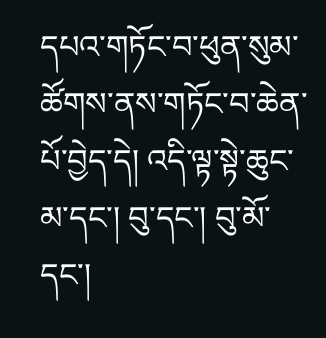དཔའ་གཏོང་བ་ཕུན་སུམ་ཚོགས་ནས་གཏོང་བ་ཆེན་པོ་བྱེད་དེ། འདི་ལྟ་སྟེ་ཆུང་མ་དང་། བུ་དང་། བུ་མོ་དང་།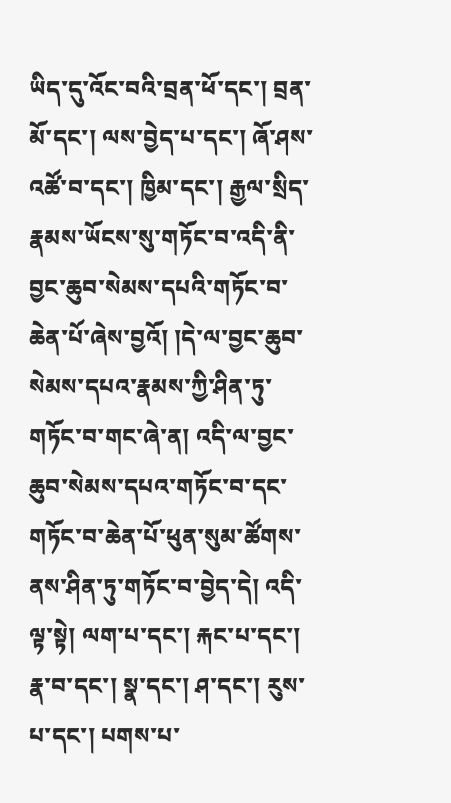ཡིད་དུ་འོང་བའི་བྲན་ཕོ་དང་། བྲན་མོ་དང་། ལས་བྱེད་པ་དང་། ཞོ་ཤས་འཚོ་བ་དང་། ཁྱིམ་དང་། རྒྱལ་སྲིད་རྣམས་ཡོངས་སུ་གཏོང་བ་འདི་ནི་བྱང་ཆུབ་སེམས་དཔའི་གཏོང་བ་ཆེན་པོ་ཞེས་བྱའོ། །དེ་ལ་བྱང་ཆུབ་སེམས་དཔའ་རྣམས་ཀྱི་ཤིན་ཏུ་གཏོང་བ་གང་ཞེ་ན། འདི་ལ་བྱང་ཆུབ་སེམས་དཔའ་གཏོང་བ་དང་གཏོང་བ་ཆེན་པོ་ཕུན་སུམ་ཚོགས་ནས་ཤིན་ཏུ་གཏོང་བ་བྱེད་དེ། འདི་ལྟ་སྟེ། ལག་པ་དང་། རྐང་པ་དང་། རྣ་བ་དང་། སྣ་དང་། ཤ་དང་། རུས་པ་དང་། པགས་པ་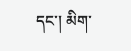དང་། མིག་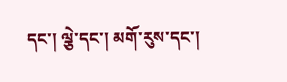དང་། ལྕེ་དང་། མགོ་རུས་དང་།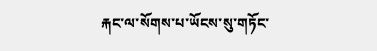རྐང་ལ་སོགས་པ་ཡོངས་སུ་གཏོང་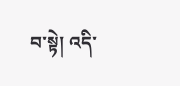བ་སྟེ། འདི་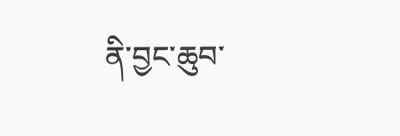ནི་བྱང་ཆུབ་